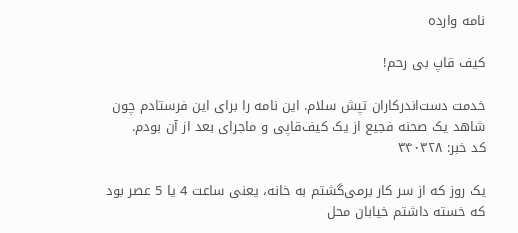نامه وارده

کیف قاپ بی رحم!

خدمت دست‌اندرکاران تپش سلام. این نامه را برای این فرستادم چون شاهد یک صحنه فجیع از یک کیف‌قاپی و ماجرای بعد از آن بودم.
کد خبر: ۳۴۰۳۲۸

یک روز که از سر کار برمی‌گشتم به خانه، یعنی ساعت 4 یا 5 عصر بود که خسته داشتم خیابان محل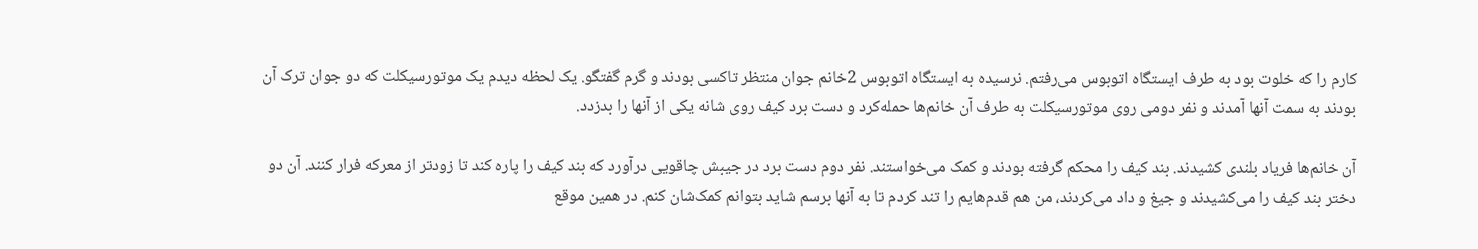کارم را که خلوت بود به طرف ایستگاه اتوبوس می‌‌رفتم. نرسیده به ایستگاه اتوبوس 2خانم جوان منتظر تاکسی بودند و گرم گفتگو. یک لحظه دیدم یک موتورسیکلت که دو جوان ترک آن بودند به سمت آنها آمدند و نفر دومی روی موتورسیکلت به طرف آن خانم‌ها حمله‌کرد و دست برد کیف روی شانه یکی از آنها را بدزدد.

آن خانم‌ها فریاد بلندی کشیدند. بند کیف را محکم گرفته بودند و کمک می‌خواستند. نفر دوم دست برد در جیبش چاقویی درآورد که بند کیف را پاره کند تا زودتر از معرکه فرار کنند. آن دو دختر بند کیف را می‌کشیدند و جیغ و داد می‌کردند، من هم قدم‌هایم را تند کردم تا به آنها برسم شاید بتوانم کمک‌شان کنم. در همین موقع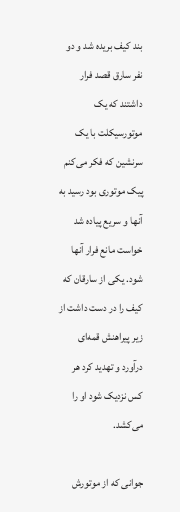بند کیف بریده شد و دو نفر سارق قصد فرار داشتند که یک موتورسیکلت با یک سرنشین که فکر می‌کنم پیک موتوری بود رسید به آنها و سریع پیاده شد خواست مانع فرار آنها شود. یکی از سارقان که کیف را در دست داشت از زیر پیراهنش قمه‌ای درآورد و تهدید کرد هر کس نزدیک شود او را می‌کشد.

جوانی که از موتورش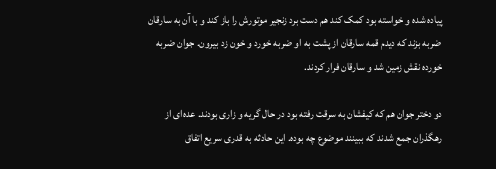پیاده شده و خواسته بود کمک کند هم دست برد زنجیر موتورش را باز کند و با آن به سارقان ضربه بزند که دیدم قمه سارقان از پشت به او ضربه خورد و خون زد بیرون. جوان ضربه خورده نقش زمین شد و سارقان فرار کردند.

دو دختر جوان هم که کیفشان به سرقت رفته بود در حال گریه و زاری بودند. عده‌ای از رهگذران جمع شدند که ببینند موضوع چه بوده. این حادثه به قدری سریع اتفاق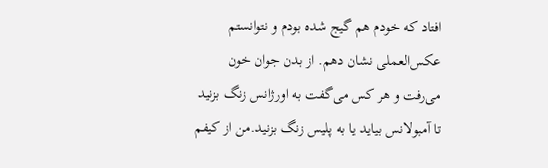افتاد که خودم هم گیج شده بودم و نتوانستم عکس‌العملی نشان دهم. از بدن جوان خون می‌رفت و هر کس می‌گفت به اورژانس زنگ بزنید تا آمبولانس بیاید یا به پلیس زنگ بزنید.من از کیفم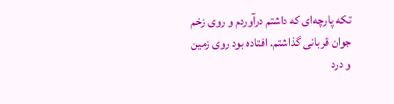تکه پارچه‌ای که داشتم درآوردم و روی زخم جوان قربانی گذاشتم. افتاده بود روی زمین و درد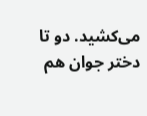می‌کشید. دو تا دختر جوان هم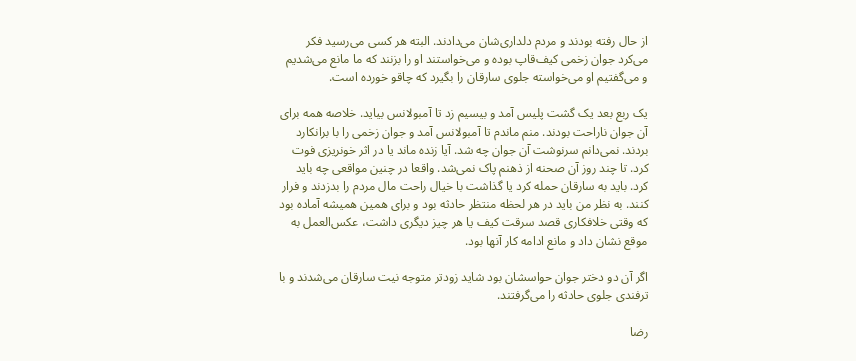از حال رفته بودند و مردم دلداری‌شان می‌دادند. البته هر کسی می‌رسید فکر می‌کرد جوان زخمی کیف‌قاپ بوده و می‌خواستند او را بزنند که ما مانع می‌شدیم و می‌گفتیم او می‌‌خواسته جلوی سارقان را بگیرد که چاقو خورده است.

یک ربع بعد یک گشت پلیس آمد و بیسیم زد تا آمبولانس بیاید. خلاصه همه برای آن جوان ناراحت بودند. منم ماندم تا آمبولانس آمد و جوان زخمی را با برانکارد بردند. نمی‌دانم سرنوشت آن جوان چه شد. آیا زنده ماند یا در اثر خونریزی فوت کرد. تا چند روز آن صحنه از ذهنم پاک نمی‌شد. واقعا در چنین مواقعی چه باید کرد. باید به سارقان حمله کرد یا گذاشت با خیال راحت مال مردم را بدزدند و فرار کنند. به نظر من باید در هر لحظه منتظر حادثه بود و برای همین همیشه آماده بود که وقتی خلافکاری قصد سرقت کیف یا هر چیز دیگری داشت، عکس‌العمل به موقع نشان داد و مانع ادامه کار آنها بود.

اگر آن دو دختر جوان حواسشان بود شاید زودتر متوجه نیت سارقان می‌شدند و با ترفندی جلوی حادثه را می‌گرفتند.

رضا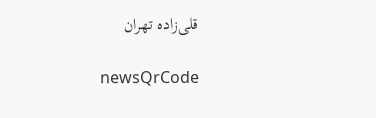قلی‌زاده تهران‌

newsQrCode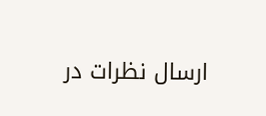ارسال نظرات در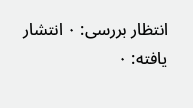انتظار بررسی: ۰ انتشار یافته: ۰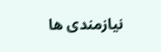نیازمندی ها